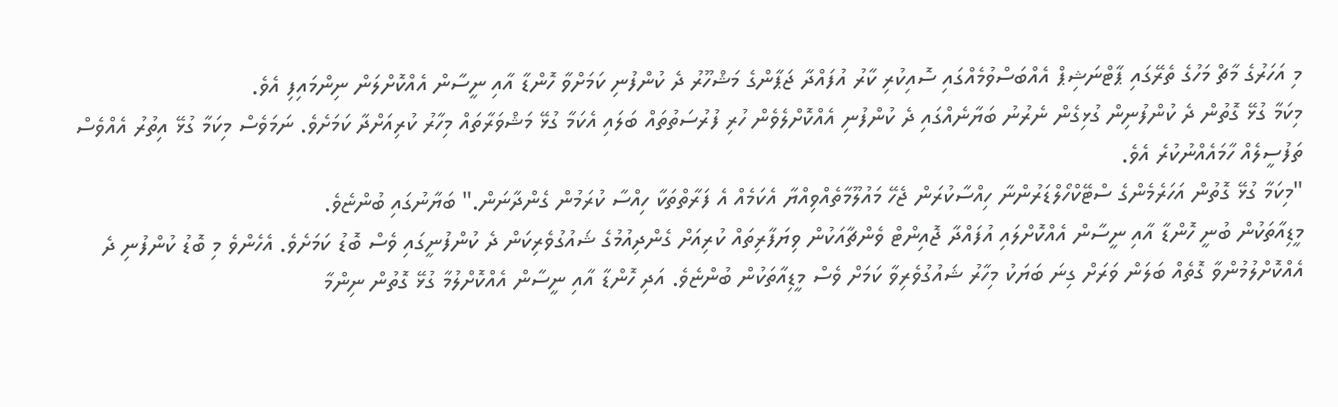މި އަހަރުގެ މާޗް މަހުގެ ތެރޭގައި ޕާޓްނަޝިޕް އެއްބަސްވުމެއްގައި ސޮއިކުރި ކާރު އުފައްދާ ޖަޕާންގެ މަޝްހޫރު ދެ ކުންފުނި ކަމަށްވާ ހޮންޑާ އާއި ނީސާން އެއްކޮށްލަން ނިންމައިފި އެވެ.
މިކަމާ ގުޅޭ ގޮތުން ދެ ކުންފުނިން ގުޅިގެން ނެރުނު ބަޔާނެއްގައި ދެ ކުންފުނި އެއްކޮށްލެވެން ހުރި ފުރުސަތުތައް ބަލައި އެކަމާ ގުޅޭ މަޝްވަރާތައް މިހާރު ކުރިއަށްދާ ކަމަށެވެ. ނަމަވެސް މިކަމާ ގުޅޭ އިތުރު އެއްވެސް ތަފުސީލެއް ހާމައެއްނުކުރެ އެވެ.
"މިކަމާ ގުޅޭ ގޮތުން އަހަރެމެންގެ ސްޓޭކްހޯލްޑަރުންނާ ހިއްސާކުރަން ޖެހޭ މައުލޫމާތެއްވިއްޔާ އެކަމެއް އެ ފަރާތްތަކާ ހިއްސާ ކުރަމުން ގެންދާނަން." ބަޔާނުގައި ބުންޏެވެ.
މީޑިއާތަކުން ބުނީ ހޮންޑާ އާއި ނީސާން އެއްކޮށްލައި އުފައްދާ ޖޮއިންޓް ވެންޗާއަކުން ވިޔަފާރިތައް ކުރިއަށް ގެންދިއުމުގެ ޝައުގުވެރިކަން ދެ ކުންފުނީގައި ވެސް ބޮޑު ކަމަށެވެ. އެހެންވެ މި ބޮޑު ކުންފުނި ދެ އެއްކޮށްލުމުންވާ ގޮތެއް ބަލަން ވަރަށް ގިނަ ބަޔަކު މިހާރު ޝައުގުވެރިވާ ކަމަށް ވެސް މީޑިއާތަކުން ބުންޏެވެ. އަދި ހޮންޑާ އާއި ނީސާން އެއްކޮށްލުމާ ގުޅޭ ގޮތުން ނިންމާ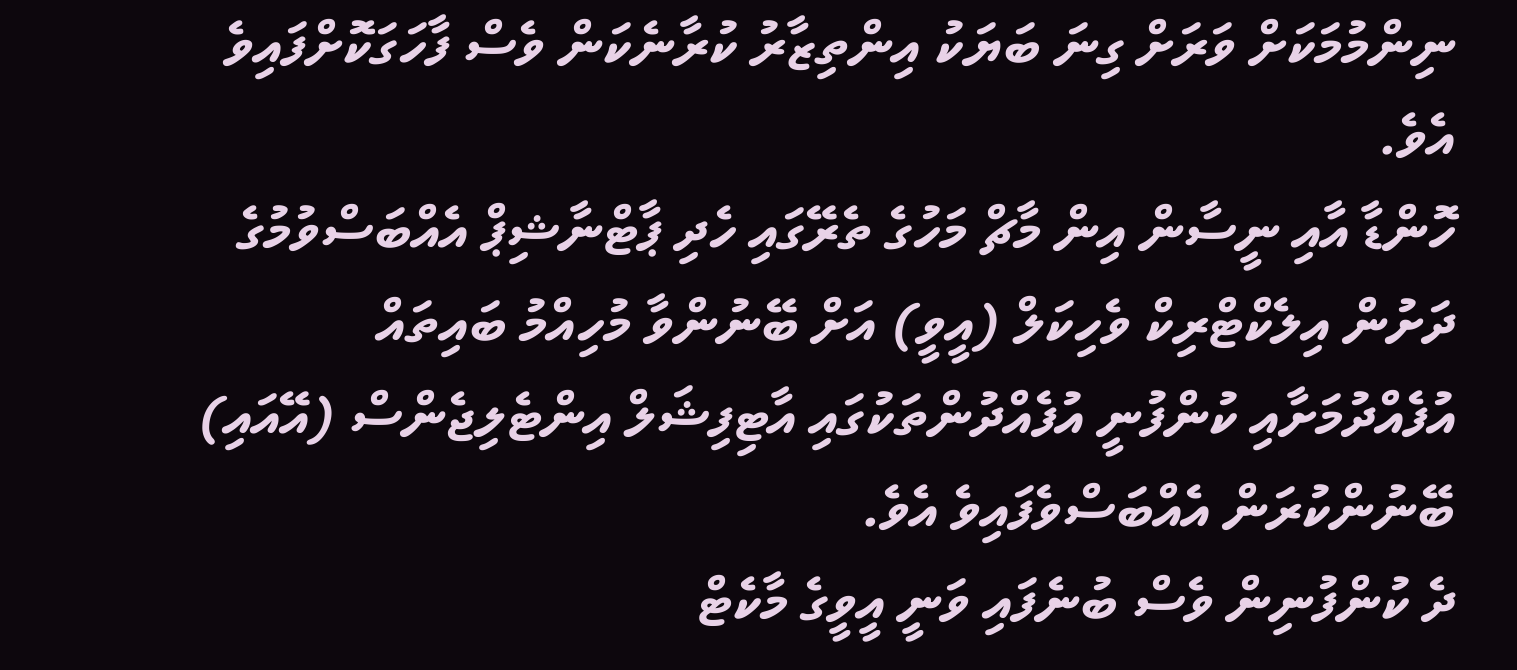ނިންމުމަކަށް ވަރަށް ގިނަ ބަޔަކު އިންތިޒާރު ކުރާނެކަން ވެސް ފާހަގަކޮށްފައިވެ އެވެ.
ހޮންޑާ އާއި ނީސާން އިން މާޗް މަހުގެ ތެރޭގައި ހެދި ޕާޓްނާޝިޕް އެއްބަސްވުމުގެ ދަށުން އިލެކްޓްރިކް ވެހިކަލް (އީވީ) އަށް ބޭނުންވާ މުހިއްމު ބައިތައް އުފެއްދުމަށާއި ކުންފުނީ އުފެއްދުންތަކުގައި އާޓިފިޝަލް އިންޓެލިޖެންސް (އޭއައި) ބޭނުންކުރަން އެއްބަސްވެފައިވެ އެވެ.
ދެ ކުންފުނިން ވެސް ބުނެފައި ވަނީ އީވީގެ މާކެޓް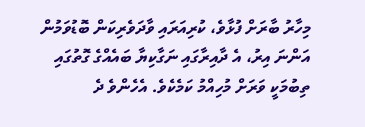މިހާރު ބާރަށް ފުޅާވެ، ކުރިއަރައި ވާދަވެރިކަން ބޮޑުވަމުން އަންނަ އިރު، އެ ދާއިރާގައި ނަގާކިޔާ ބައެއްގެ ގޮތުގައި ތިބުމަކީ ވަރަށް މުހިއްމު ކަމެކެވެ. އެހެންވެ ދެ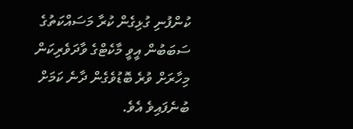ކުންފުނި ގުޅިގެން ކުރާ މަސައްކަތުގެ ސަބަބުން އީވީ މާކެޓްގެ ވާދަވެރިކަން މިހާރަށް ވުރެ ބޮޑުވެގެން ދާނެ ކަމަށް ބުނެފައިވެ އެވެ.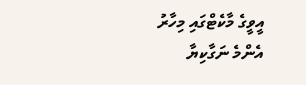އީވީގެ މާކެޓްގައި މިހާރު އެންމެ ނަގާކިޔާ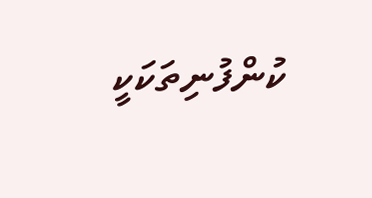ކުންފުނިތަކަކީ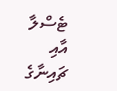ޓެސްލާ އާއި ޗައިނާގެ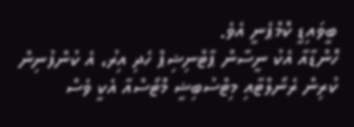ބީވައިޑީ ކޮމްޕެނީ އެވެ.
ހޮންޑާއާ އެކު ނީސާން ޕާޓްނިޝިޕް ހެދި އިރު، އެ ކުންފުނިން ކުރިން ރެނޯލްޓާއި މިޓްސުބިޝީ މޮޓޯސްއާ އެކީ ވެސް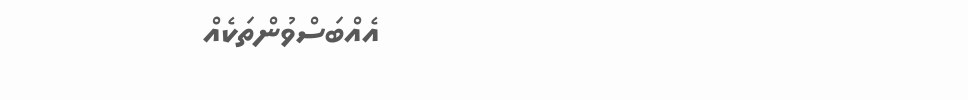އެއްބަސްވުންތަކެއް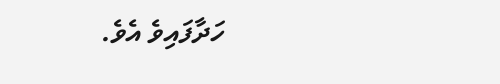ހަދާފައިވެ އެވެ.